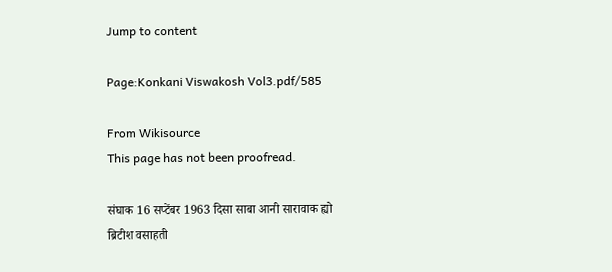Jump to content

Page:Konkani Viswakosh Vol3.pdf/585

From Wikisource
This page has not been proofread.

संघाक 16 सप्टेंबर 1963 दिसा साबा आनी सारावाक ह्यो ब्रिटीश वसाहती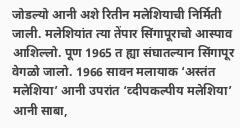जोडल्यो आनी अशे रितीन मलेशियाची निर्मिती जाली. मलेशियांत त्या तेंपार सिंगापूराचो आस्पाव आशिल्लो. पूण 1965 त ह्या संघातल्यान सिंगापूर वेगळो जालो. 1966 सावन मलायाक ‘अस्तंत मलेशिया’ आनी उपरांत ‘व्दीपकल्पीय मलेशिया’ आनी साबा,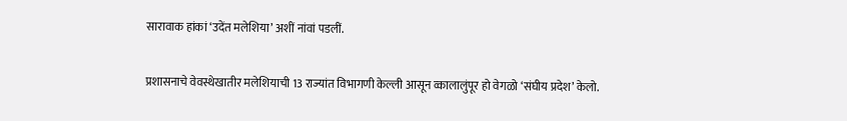सारावाक हांकां ‘उदेंत मलेशिया’ अशीं नांवां पडलीं.

प्रशासनाचे वेवस्थेखातीर मलेशियाची 13 राज्यांत विभागणी केल्ली आसून व्कालालुंपूर हो वेगळो ‘संघीय प्रदेश’ केलो.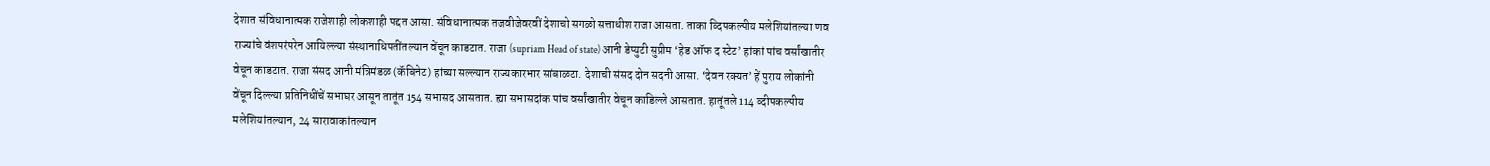देशात संविधानात्मक राजेशाही लोकशाही पद्दत आसा. संविधानात्मक तजवीजेवरवीं देशाचो सगळो सत्ताधीश राजा आसता. ताका व्दिपकल्पीय मलेशियांतल्या णव राज्यांचे वंशपरंपरेन आयिल्ल्या संस्थानाधिपतींतल्यान वेंचून काडटात. राजा (supriam Head of state) आनी डेप्युटी सुप्रीम ‘हेड ऑफ द स्टेट’ हांकां पांच वर्सांखातीर वेचून काडटात. राजा संसद आनी मंत्रिमंडळ (कॅबिनेट) हांच्या सल्ल्यान राज्यकारभार सांबाळटा. देशाची संसद दोन सदनी आसा. ‘देवन रक्यत’ हें पुराय लोकांनी वेंचून दिल्ल्या प्रतिनिधींचें सभाघर आसून तातूंत 154 सभासद आसतात. ह्या सभासदांक पांच वर्सांखातीर वेचून काडिल्ले आसतात. हातूंतले 114 व्दीपकल्पीय मलेशियांतल्यान, 24 सारावाकांतल्यान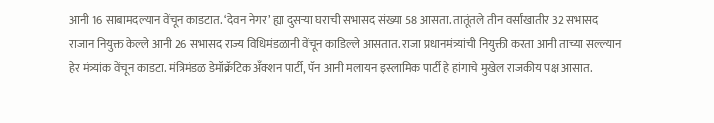आनी 16 साबामदल्यान वेंचून काडटात. ‘देवन नेगर’ ह्या दुसऱ्या घराची सभासद संख्या 58 आसता. तातूंतले तीन वर्सांखातीर 32 सभासद राजान नियुक्त केल्ले आनी 26 सभासद राज्य विधिमंडळानी वेंचून काडिल्ले आसतात. राजा प्रधानमंत्र्यांची नियुक्ती करता आनी ताच्या सल्ल्यान हेर मंत्र्यांक वेंचून काडटा. मंत्रिमंडळ डेमॉक्रॅटिक अँक्शन पार्टी, पॅन आनी मलायन इस्लामिक पार्टी हे हांगाचे मुखेल राजकीय पक्ष आसात.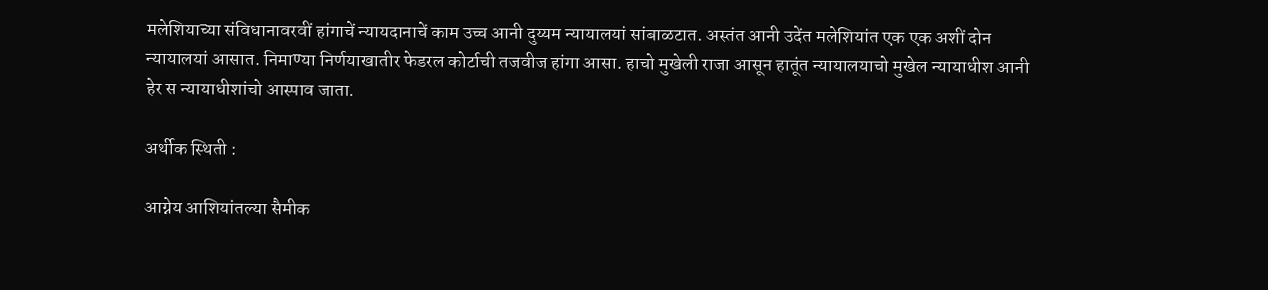मलेशियाच्या संविधानावरवीं हांगाचें न्यायदानाचें काम उच्च आनी दुय्यम न्यायालयां सांबाळटात. अस्तंत आनी उदेंत मलेशियांत एक एक अशीं दोन न्यायालयां आसात. निमाण्या निर्णयाखातीर फेडरल कोर्टाची तजवीज हांगा आसा. हाचो मुखेली राजा आसून हातूंत न्यायालयाचो मुखेल न्यायाधीश आनी हेर स न्यायाधीशांचो आस्पाव जाता.

अर्थीक स्थिती :

आग्नेय आशियांतल्या सैमीक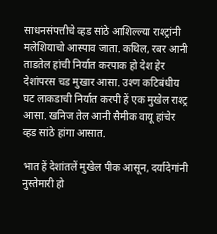साधनसंपत्तीचे व्हड सांठे आशिल्ल्या राश्ट्रांनी मलेशियाचो आस्पाव जाता. कथिल, रबर आनी ताडतेल हांची निर्यात करपाक हो देश हेर देशांपरस चड मुखार आसा. उश्ण कटिबंधीय घट लाकडाची निर्यात करपी हें एक मुखेल राश्ट्र आसा. खनिज तेल आनी सैमीक वायू हांचेर व्हड सांठे हांगा आसात.

भात हें देशांतलें मुखेल पीक आसून, दर्यादेगांनी नुस्तेमारी हो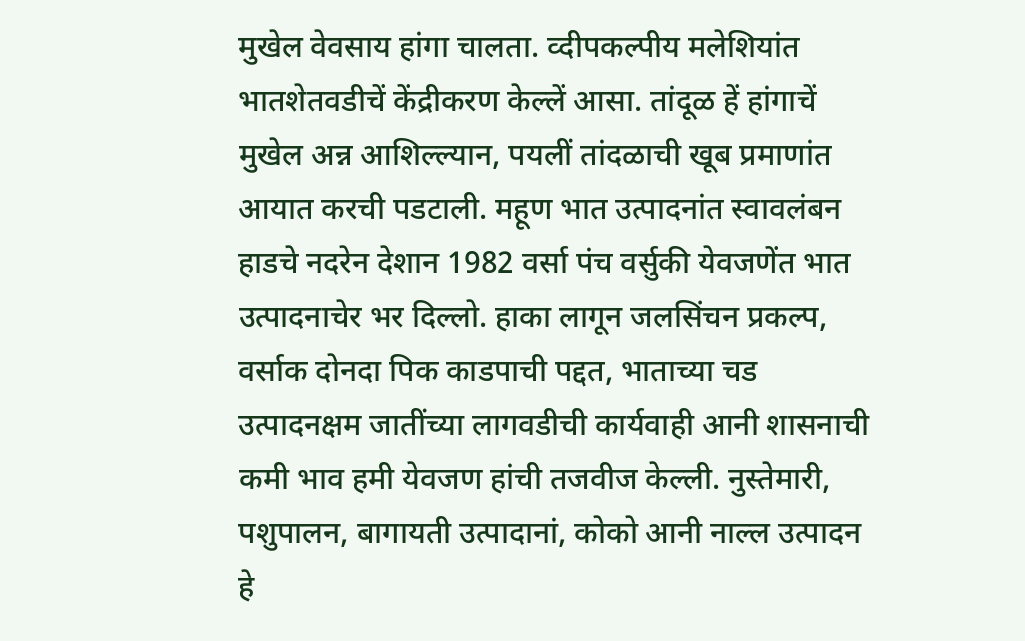मुखेल वेवसाय हांगा चालता. व्दीपकल्पीय मलेशियांत भातशेतवडीचें केंद्रीकरण केल्लें आसा. तांदूळ हें हांगाचें मुखेल अन्न आशिल्ल्यान, पयलीं तांदळाची खूब प्रमाणांत आयात करची पडटाली. महूण भात उत्पादनांत स्वावलंबन हाडचे नदरेन देशान 1982 वर्सा पंच वर्सुकी येवजणेंत भात उत्पादनाचेर भर दिल्लो. हाका लागून जलसिंचन प्रकल्प, वर्साक दोनदा पिक काडपाची पद्दत, भाताच्या चड उत्पादनक्षम जातींच्या लागवडीची कार्यवाही आनी शासनाची कमी भाव हमी येवजण हांची तजवीज केल्ली. नुस्तेमारी, पशुपालन, बागायती उत्पादानां, कोको आनी नाल्ल उत्पादन हे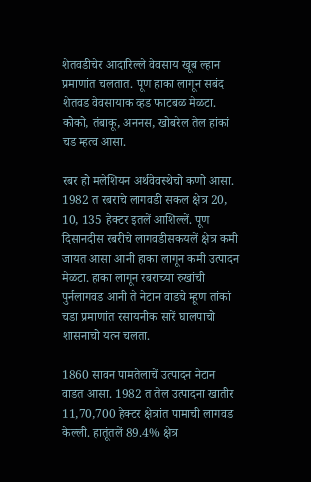शेतवडीचेर आदारिल्ले वेवसाय खूब ल्हान प्रमाणांत चलतात. पूण हाका लागून सबंद शेतवड वेवसायाक व्हड फाटबळ मेळटा. कोको, तंबाकू, अननस, खोबरेल तेल हांकां चड म्हत्व आसा.

रबर हो मलेशियन अर्थवेवस्थेचो कणो आसा. 1982 त रबराचे लागवडी सकल क्षेत्र 20, 10, 135 हेक्टर इतलें आशिल्लें. पूण दिसानदीस रबरीचे लागवडीसकयलें क्षेत्र कमी जायत आसा आनी हाका लागून कमी उत्पादन मेळटा. हाका लागून रबराच्या रुखांची पुर्नलागवड आनी ते नेटान वाडचे म्हूण तांकां चडा प्रमाणांत रसायनीक सारें घालपाचो शासनाचो यत्न चलता.

1860 सावन पामतेलाचें उत्पादन नेटान वाडत आसा. 1982 त तेल उत्पादना खातीर 11,70,700 हेक्टर क्षेत्रांत पामाची लागवड केल्ली. हातूंतलें 89.4% क्षेत्र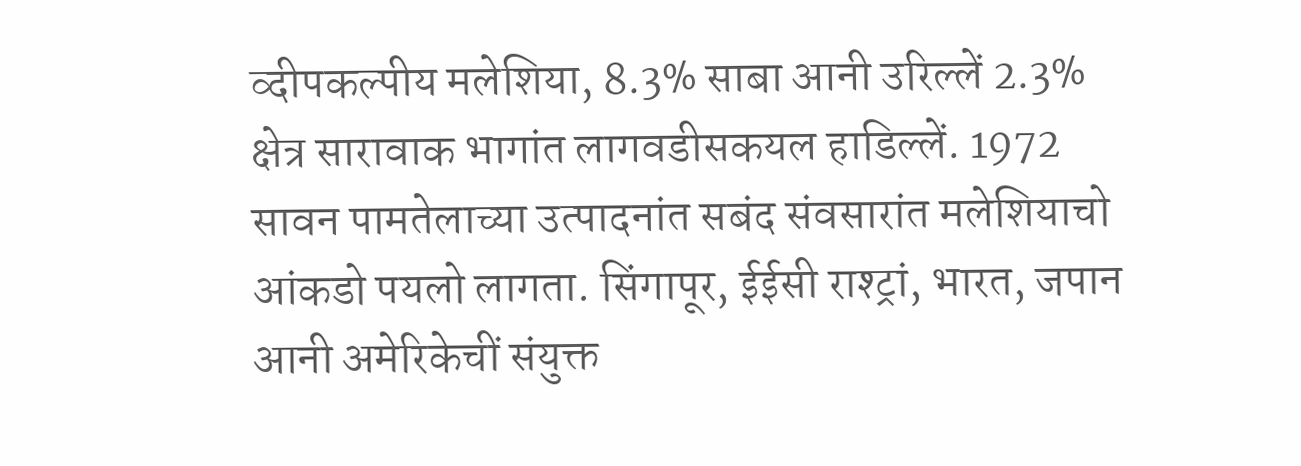व्दीपकल्पीय मलेशिया, 8.3% साबा आनी उरिल्लें 2.3% क्षेत्र सारावाक भागांत लागवडीसकयल हाडिल्लें. 1972 सावन पामतेलाच्या उत्पादनांत सबंद संवसारांत मलेशियाचो आंकडो पयलो लागता. सिंगापूर, ईईसी राश्ट्रां, भारत, जपान आनी अमेरिकेचीं संयुक्त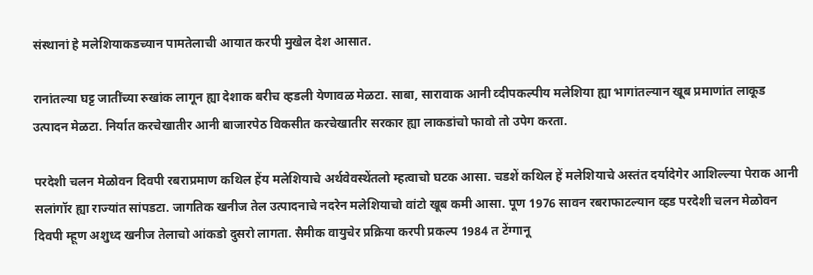संस्थानां हे मलेशियाकडच्यान पामतेलाची आयात करपी मुखेल देश आसात.

रानांतल्या घट्ट जातींच्या रुखांक लागून ह्या देशाक बरीच व्हडली येणावळ मेळटा. साबा, सारावाक आनी व्दीपकल्पीय मलेशिया ह्या भागांतल्यान खूब प्रमाणांत लाकूड उत्पादन मेळटा. निर्यात करचेखातीर आनी बाजारपेठ विकसीत करचेखातीर सरकार ह्या लाकडांचो फावो तो उपेग करता.

परदेशी चलन मेळोवन दिवपी रबराप्रमाण कथिल हेंय मलेशियाचे अर्थवेवस्थेंतलो म्हत्वाचो घटक आसा. चडशें कथिल हें मलेशियाचे अस्तंत दर्यादेगेर आशिल्ल्या पेराक आनी सलांगॉर ह्या राज्यांत सांपडटा. जागतिक खनीज तेल उत्पादनाचे नदरेन मलेशियाचो वांटो खूब कमी आसा. पूण 1976 सावन रबराफाटल्यान व्हड परदेशी चलन मेळोवन दिवपी म्हूण अशुध्द खनीज तेलाचो आंकडो दुसरो लागता. सैमीक वायुचेर प्रक्रिया करपी प्रकल्प 1984 त टेंग्गानू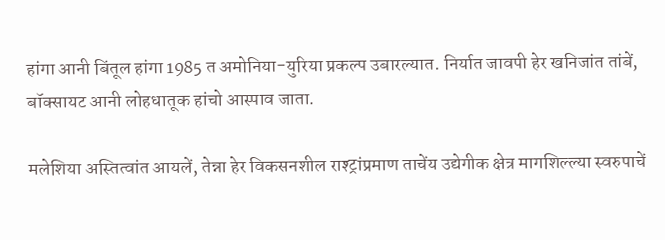हांगा आनी बिंतूल हांगा 1985 त अमोनिया-युरिया प्रकल्प उबारल्यात. निर्यात जावपी हेर खनिजांत तांबें, बॉक्सायट आनी लोहधातूक हांचो आस्पाव जाता.

मलेशिया अस्तित्वांत आयलें, तेन्ना हेर विकसनशील राश्ट्रांप्रमाण ताचेंय उद्येगीक क्षेत्र मागशिल्ल्या स्वरुपाचें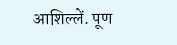आशिल्लें. पूण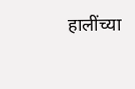हालींच्या